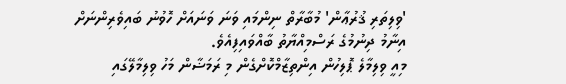'ވިލިތަރި ޤުރުޢާން' މުބާރާތް ނިންމައި ވަނަ ވަނައަށް ހޮވުނު ބައިވެރިންނަށް އިނާމު ދިނުމުގެ ރަސްމިއްޔާތު ބާއްވައިފިއެވެ.
މިއީ ވިލިމާލެ ޕޮލިހުން އިންތިޒާމްކޮށްގެން މި ރަމަޟާން މަހު ވިލިމާލޭގައި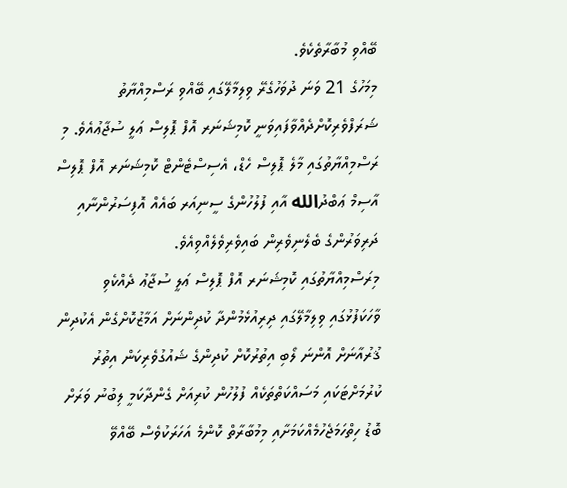ބޭއްވި މުބާރާތެކެވެ.
މިމަހުގެ 21 ވަނަ ދުވަހުގެރޭ ވިލިމާލޭގައި ބޭއްވި ރަސްމިއްޔާތު ޝަރަފްވެރިކޮށްދެއްވާފައިވަނީ ކޮމިޝަނަރ އޮފް ޕޮލިސް ޢަލީ ސުޖާޢުއެވެ. މި ރަސްމިއްޔާތުގައި މާލެ ޕޮލިސް ހެޑް، އެސިސްޓެންޓް ކޮމިޝަނަރ އޮފް ޕޮލިސް އާސިމް ޢަބްދުالله އާއި ފުލުހުންގެ ސީނިއަރ ބައެއް އޮފިސަރުންނާއި ދަރިވަރުންގެ ބެލެނިވެރިން ބައިވެރިވެލެއްވިއެވެ.
މިރަސްމިއްޔާތުގައި ކޮމިޝަނަރ އޮފް ޕޮލިސް ޢަލީ ސުޖާޢު ދެއްކެވި ވާހަކަފުޅުގައި ވިލިމާލޭގައި ދިރިއުޅެމުންދާ ކުދިންނަށް އަމާޒުކޮށްގެން އެކުދިން ޤުރުއާނަށް އޮންނަ ލޯބި އިތުރުކޮށް ކުދިންގެ ޝައުގުވެރިކަން އިތުރު ކުރުމަށްޓަކައި މަސައްކަތްތަކެއް ފުލުހުން ކުރިއަށް ގެންދާކަމީ ލިބުނު ވަރަށް ބޮޑު ހިތްހަމަޖެހުމެއްކަމަށާއި މިމުބާރާތް ކޮންމެ އަހަރަކުވެސް ބޭއްވޭ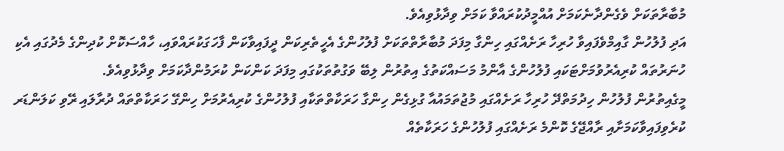މުބާރާތަކަށް ވެގެންދާނެކަމަށް އުއްމީދުކުރައްވާ ކަމަށް ވިދާޅުވިއެވެ.
އަދި ފުލުހުން ގާއިމްވެފައިވާ ހުރިހާ ރަށެއްގައި ހިންގާ މިފަދަ މުބާރާތްތަކަށް ފުލުހުންގެ އެހީތެރިކަން ދީފައިވާކަން ފާހަގަކުރައްވައި، ހާއްސަކޮށް ކުދިންގެ މެދުގައި އެކި ހުނަރުތައް ކުރިއެރުވުމަށްޓަކައި ފުލުހުންގެ އާންމު މަސައްކަތުގެ އިތުރުން ލިބޭ ވަގުތުތަކުގައި މިފަދަ ކަންކަން ކުރަމުންދާކަމަށް ވިދާޅުވިއެވެ.
މީގެއިތުރުން ފުލުހުން ހިދުމަތްދޭ ހުރިހާ ރަށެއްގައި މުޖުތަމައުއާ ގުޅިގެން ހިންގާ ހަރަކާތްތަކާއި ފުލުހުންގެ ކުރިއެރުމަށް ހިންގޭ ހަރަކާތްތައް ދުރާލައި ރޭވި ކަލަންޑަރ ކުރެވިފައިވާކަމަށާއި ރާއްޖޭގެ ކޮންމެ ރަށެއްގައި ފުލުހުންގެ ހަރަކާތެއް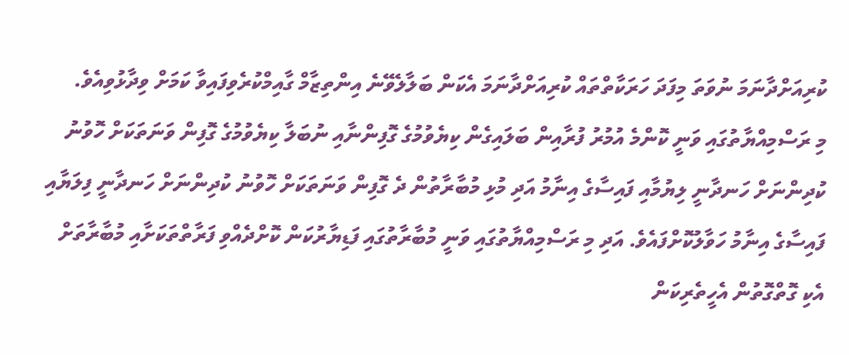ކުރިއަށްދާނަމަ ނުވަތަ މިފަދަ ހަރަކާތްތައް ކުރިއަށްދާނަމަ އެކަން ބަލާލެވޭނެ އިންތިޒާމް ގާއިމްކުރެވިފައިވާ ކަމަށް ވިދާޅުވިއެވެ.
މި ރަސްމިއްޔާތުގައި ވަނީ ކޮންމެ އުމުރު ފުރާއިން ބަލައިގެން ކިޔެވުމުގެ ގޮފިންނާއި ނުބަލާ ކިޔެވުމުގެ ގޮފިން ވަނަތަކަށް ހޮވުނު ކުދިންނަށް ހަނދާނީ ލިޔުމާއި ފައިސާގެ އިނާމު އަދި މުޅި މުބާރާތުން ދެ ގޮފިން ވަނަތަކަށް ހޮވުނު ކުދިންނަށް ހަނދާނީ ފިލަޔާއި ފައިސާގެ އިނާމު ހަވާލުކޮށްފައެވެ. އަދި މި ރަސްމިއްޔާތުގައި ވަނީ މުބާރާތުގައި ފަޑިޔާރުކަން ކޮށްދެއްވި ފަރާތްތަކަށާއި މުބާރާތަށް އެކި ގޮތްގޮތުން އެހީތެރިކަން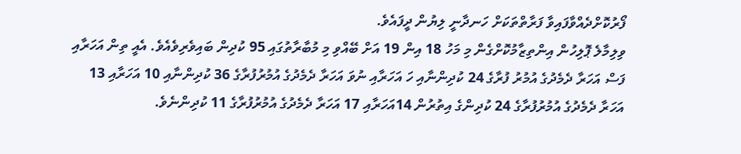ފޯރުކޮށްދެއްވާފައިވާ ފަރާތްތަކަށް ހަނދާނީ ލިޔުން ދީފައެވެ.
ވިލިމާލެ ޕޮލިހުން އިންތިޒާމުކޮށްގެން މި މަހު 18 އިން 19 އަށް ބޭއްވި މި މުބާރާތުގައި 95 ކުދިން ބައިވެރިވެއެވެ. އެއީ ތިން އަހަރާއި ފަސް އަހަރާ ދެމެދުގެ އުމުރު ފުރާގެ 24 ކުދިންނާއި ހަ އަހަރާއި ނުވަ އަހަރާ ދެމެދުގެ އުމުރުފުރާގެ 36 ކުދިންނާއި 10 އަހަރާއި 13 އަހަރާ ދެމެދުގެ އުމުރުފުރާގެ 24 ކުދިންގެ އިތުރުން 14އަހަރާއި 17 އަހަރާ ދެމެދުގެ އުމުރުފުރާގެ 11 ކުދިންނެވެ.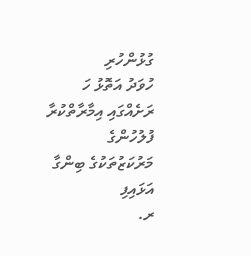ގުޅުންހުރި
ހުވަދު އަތޮޅު ހަ ރަށެއްގައި އިމާރާތްކުރާ ފުލުހުންގެ މަރުކަޒުތަކުގެ ބިންގާ އަޅައިފި
ރ.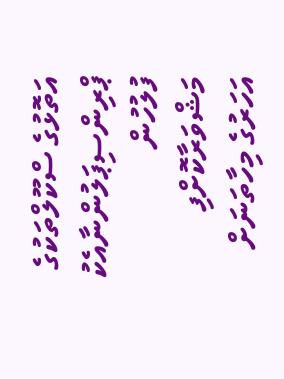އަތޮޅުގެ ސްކޫލްތަކުގެ ޕްރިންސިޕަލުންނާއެކު ފުލުހުން މަޝްވަރާކޮށްފި
އަހަރުގެ މިހާތަނަށް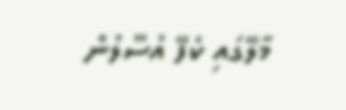މާލޭގައި ކެފޭ އުސޫލުން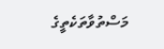މަސްތުވާތަކެތީގެ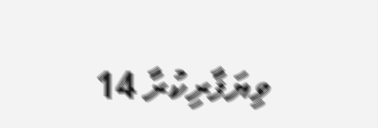ވިޔަފާރިކުރާ 14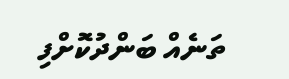ތަނެއް ބަންދުކޮށްފި